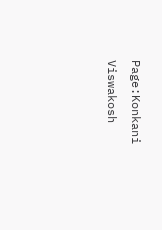Page:Konkani Viswakosh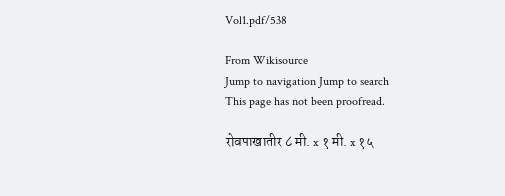Vol1.pdf/538

From Wikisource
Jump to navigation Jump to search
This page has not been proofread.

रोवपाखातीर ८ मी. x १ मी. x १५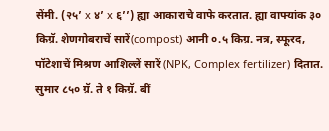सेंमी. (२५’ x ४’ x ६’’) ह्या आकाराचे वाफे करतात. ह्या वाफ्यांक ३० किग्रॅ. शेणगोबराचें सारें(compost) आनी ०.५ किग्र. नत्र, स्फूरद, पॉटेशाचें मिश्रण आशिल्लें सारें (NPK, Complex fertilizer) दितात. सुमार ८५० ग्रॅ. ते १ किग्रॅ. बीं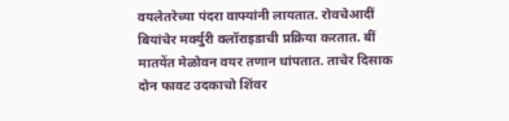वयलेतरेच्या पंदरा वाफ्यांनी लायतात. रोवचेआदीं बियांचेर मर्क्युरी क्लॉराइडाची प्रक्रिया करतात. बीं मातयेंत मेळोवन वयर तणान धांपतात. ताचेर दिसाक दोन फावट उदकाचो शिंवर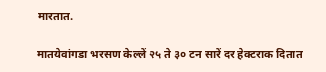मारतात.

मातयेवांगडा भरसण केल्लें २५ ते ३० टन सारें दर हेक्टराक दितात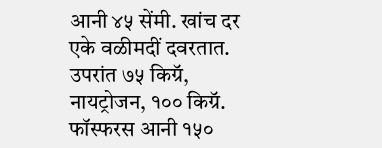आनी ४५ सेंमी. खांच दर एके वळीमदीं दवरतात. उपरांत ७५ किग्रॅ, नायट्रोजन, १०० किग्रॅ. फॉस्फरस आनी १५०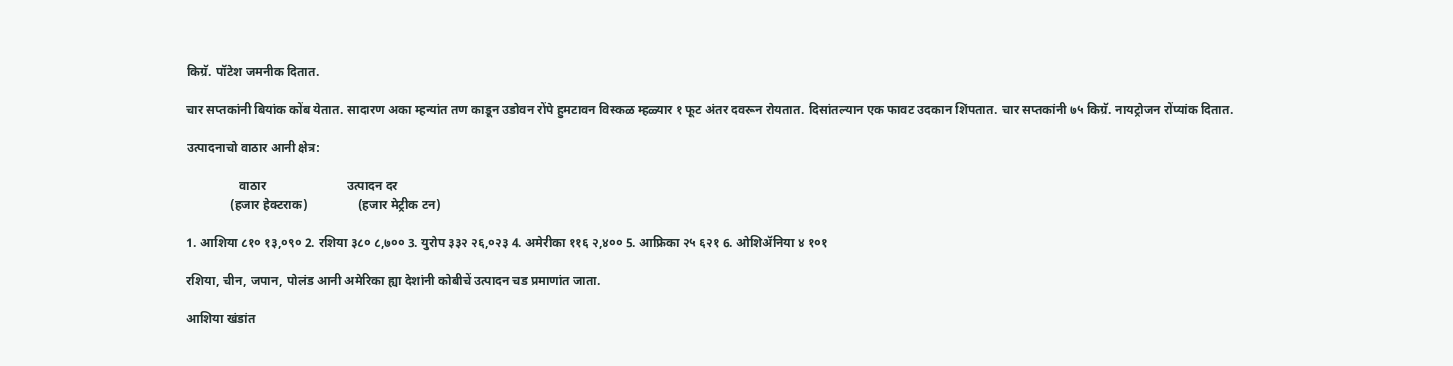किग्रॅ. पॉटेश जमनीक दितात.

चार सप्तकांनी बियांक कोंब येतात. सादारण अका म्हन्यांत तण काडून उडोवन रोंपे हुमटावन विस्कळ म्हळ्यार १ फूट अंतर दवरून रोयतात. दिसांतल्यान एक फावट उदकान शिंपतात. चार सप्तकांनी ७५ किग्रॅ. नायट्रोजन रोंप्यांक दितात.

उत्पादनाचो वाठार आनी क्षेत्र:

                 वाठार                          उत्पादन दर
              (हजार हेक्टराक)                (हजार मेट्रीक टन)

1. आशिया ८१० १३,०९० 2. रशिया ३८० ८,७०० 3. युरोप ३३२ २६,०२३ 4. अमेरीका ११६ २,४०० 5. आफ्रिका २५ ६२१ 6. ओशिॲनिया ४ १०१

रशिया, चीन, जपान, पोलंड आनी अमेरिका ह्या देशांनी कोबीचें उत्पादन चड प्रमाणांत जाता.

आशिया खंडांत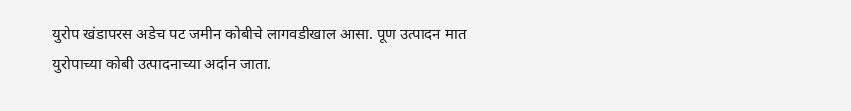युरोप खंडापरस अडेच पट जमीन कोबीचे लागवडीखाल आसा. पूण उत्पादन मात युरोपाच्या कोबी उत्पादनाच्या अर्दान जाता.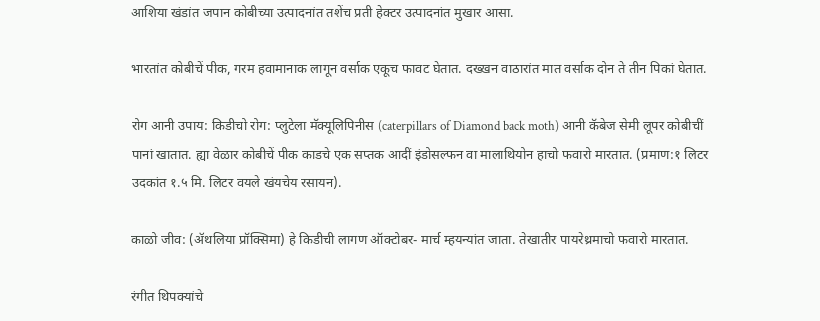आशिया खंडांत जपान कोबीच्या उत्पादनांत तशेंच प्रती हेक्टर उत्पादनांत मुखार आसा.

भारतांत कोबीचें पीक, गरम हवामानाक लागून वर्साक एकूच फावट घेतात. दख्खन वाठारांत मात वर्साक दोन ते तीन पिकां घेतात.

रोग आनी उपाय: किडीचो रोग: प्लुटेला मॅक्यूलिपिनीस (caterpillars of Diamond back moth) आनी कॅबेज सेमी लूपर कोबीचीं पानां खातात. ह्या वेळार कोबीचें पीक काडचे एक सप्तक आदीं इंडोसल्फन वा मालाथियोन हाचो फवारो मारतात. (प्रमाण:१ लिटर उदकांत १.५ मि. लिटर वयले खंयचेय रसायन).

काळो जीव: (ॲथलिया प्रॉक्सिमा) हे किडीची लागण ऑक्टोबर- मार्च म्हयन्यांत जाता. तेखातीर पायरेथ्रमाचो फवारो मारतात.

रंगीत थिपक्यांचे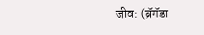जीव: (ब्रॅगॅडा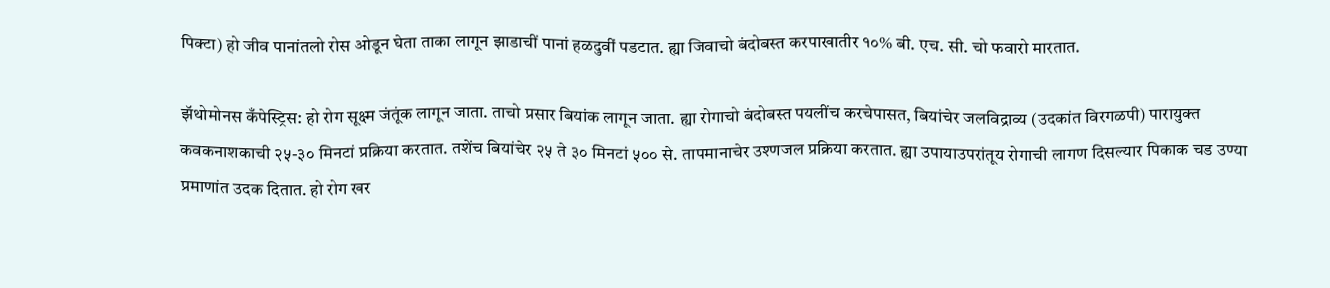पिक्टा) हो जीव पानांतलो रोस ओडून घेता ताका लागून झाडाचीं पानां हळदुवीं पडटात. ह्या जिवाचो बंदोबस्त करपाखातीर १०% बी. एच. सी. चो फवारो मारतात.

झॅथोमोनस कँपेस्ट्रिस: हो रोग सूक्ष्म जंतूंक लागून जाता. ताचो प्रसार बियांक लागून जाता. ह्या रोगाचो बंदोबस्त पयलींच करचेपासत, बियांचेर जलविद्राव्य (उदकांत विरगळपी) पारायुक्त कवकनाशकाची २५-३० मिनटां प्रक्रिया करतात. तशेंच बियांचेर २५ ते ३० मिनटां ५०० से. तापमानाचेर उश्णजल प्रक्रिया करतात. ह्या उपायाउपरांतूय रोगाची लागण दिसल्यार पिकाक चड उण्या प्रमाणांत उदक दितात. हो रोग खर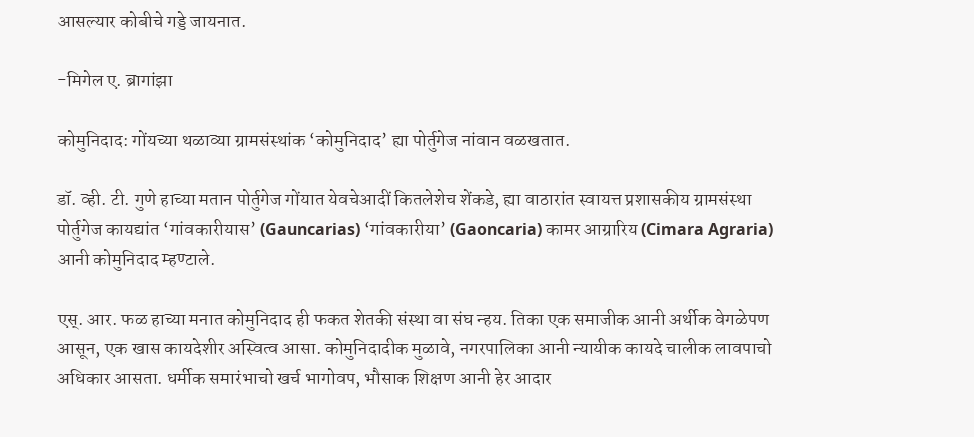आसल्यार कोबीचे गड्डे जायनात.

-मिगेल ए. ब्रागांझा

कोमुनिदाद: गोंयच्या थळाव्या ग्रामसंस्थांक ‘कोमुनिदाद’ ह्या पोर्तुगेज नांवान वळखतात.

डॉ. व्ही. टी. गुणे हाच्या मतान पोर्तुगेज गोंयात येवचेआदीं कितलेशेच शेंकडे, ह्या वाठारांत स्वायत्त प्रशासकीय ग्रामसंस्था पोर्तुगेज कायद्यांत ‘गांवकारीयास’ (Gauncarias) ‘गांवकारीया’ (Gaoncaria) कामर आग्रारिय (Cimara Agraria) आनी कोमुनिदाद म्हण्टाले.

एस्. आर. फळ हाच्या मनात कोमुनिदाद ही फकत शेतकी संस्था वा संघ न्हय. तिका एक समाजीक आनी अर्थीक वेगळेपण आसून, एक खास कायदेशीर अस्वित्व आसा. कोमुनिदादीक मुळावे, नगरपालिका आनी न्यायीक कायदे चालीक लावपाचो अधिकार आसता. धर्मीक समारंभाचो खर्च भागोवप, भौसाक शिक्षण आनी हेर आदार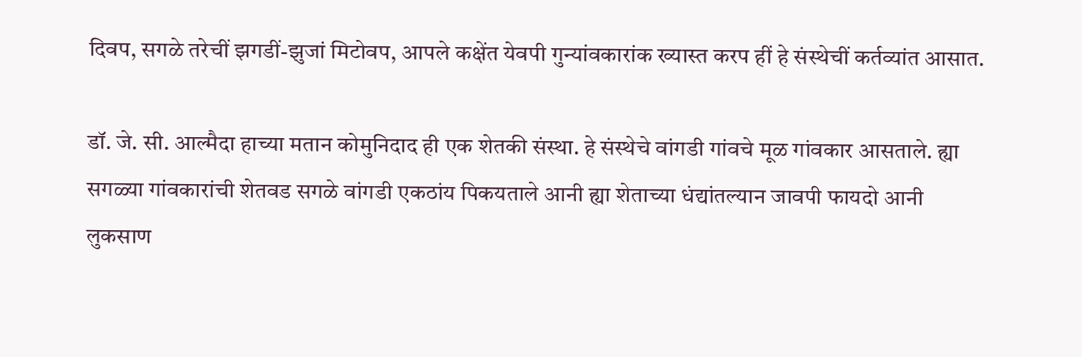दिवप, सगळे तरेचीं झगडीं-झुजां मिटोवप, आपले कक्षेंत येवपी गुन्यांवकारांक ख्यास्त करप हीं हे संस्थेचीं कर्तव्यांत आसात.

डॉ. जे. सी. आल्मैदा हाच्या मतान कोमुनिदाद ही एक शेतकी संस्था. हे संस्थेचे वांगडी गांवचे मूळ गांवकार आसताले. ह्या सगळ्या गांवकारांची शेतवड सगळे वांगडी एकठांय पिकयताले आनी ह्या शेताच्या धंद्यांतल्यान जावपी फायदो आनी लुकसाण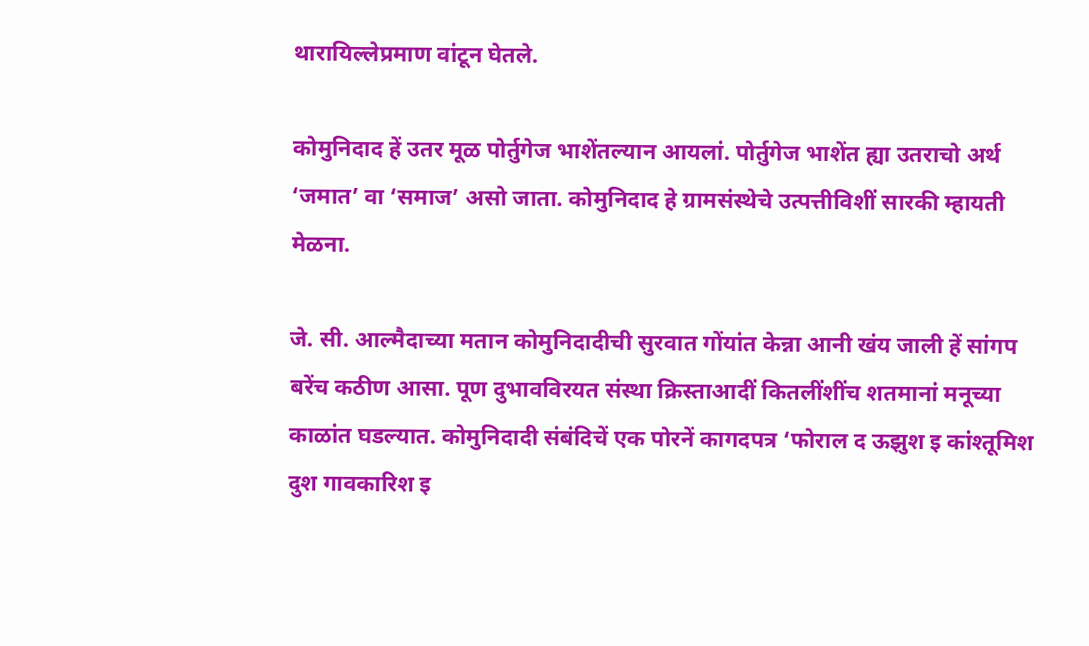थारायिल्लेप्रमाण वांटून घेतले.

कोमुनिदाद हें उतर मूळ पोर्तुगेज भाशेंतल्यान आयलां. पोर्तुगेज भाशेंत ह्या उतराचो अर्थ ‘जमात’ वा ‘समाज’ असो जाता. कोमुनिदाद हे ग्रामसंस्थेचे उत्पत्तीविशीं सारकी म्हायती मेळना.

जे. सी. आल्मैदाच्या मतान कोमुनिदादीची सुरवात गोंयांत केन्ना आनी खंय जाली हें सांगप बरेंच कठीण आसा. पूण दुभावविरयत संस्था क्रिस्ताआदीं कितलींशींच शतमानां मनूच्या काळांत घडल्यात. कोमुनिदादी संबंदिचें एक पोरनें कागदपत्र ‘फोराल द ऊझुश इ कांश्तूमिश दुश गावकारिश इ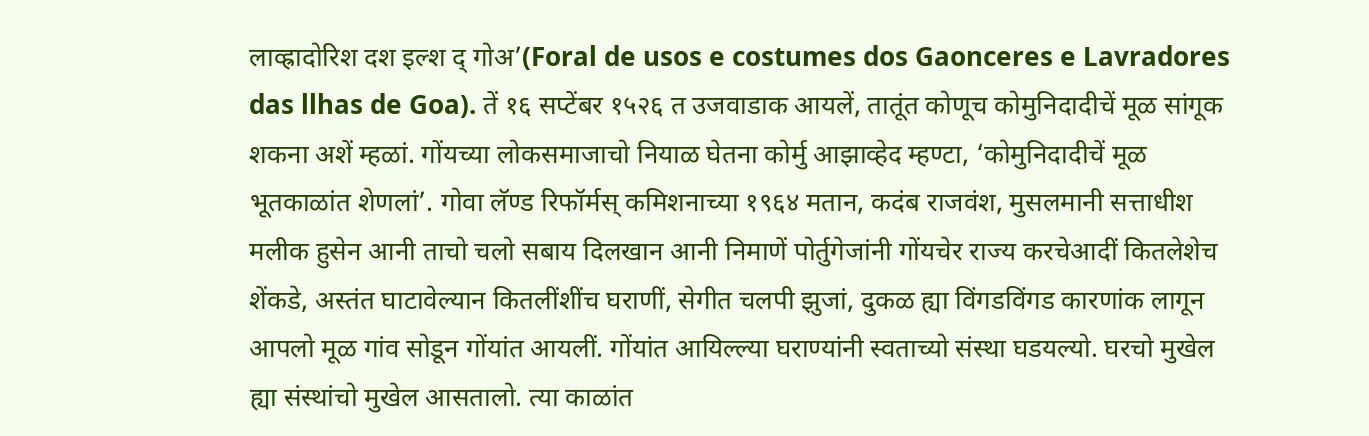लाव्ह्रादोरिश दश इल्श द् गोअ’(Foral de usos e costumes dos Gaonceres e Lavradores das llhas de Goa). तें १६ सप्टेंबर १५२६ त उजवाडाक आयलें, तातूंत कोणूच कोमुनिदादीचें मूळ सांगूक शकना अशें म्हळां. गोंयच्या लोकसमाजाचो नियाळ घेतना कोर्मु आझाव्हेद म्हण्टा, ‘कोमुनिदादीचें मूळ भूतकाळांत शेणलां’. गोवा लॅण्ड रिफॉर्मस् कमिशनाच्या १९६४ मतान, कदंब राजवंश, मुसलमानी सत्ताधीश मलीक हुसेन आनी ताचो चलो सबाय दिलखान आनी निमाणें पोर्तुगेजांनी गोंयचेर राज्य करचेआदीं कितलेशेच शेंकडे, अस्तंत घाटावेल्यान कितलींशींच घराणीं, सेगीत चलपी झुजां, दुकळ ह्या विंगडविंगड कारणांक लागून आपलो मूळ गांव सोडून गोंयांत आयलीं. गोंयांत आयिल्ल्या घराण्यांनी स्वताच्यो संस्था घडयल्यो. घरचो मुखेल ह्या संस्थांचो मुखेल आसतालो. त्या काळांत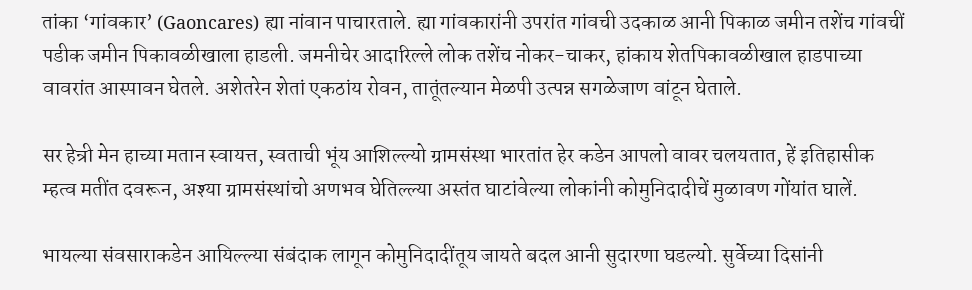तांका ‘गांवकार’ (Gaoncares) ह्या नांवान पाचारताले. ह्या गांवकारांनी उपरांत गांवची उदकाळ आनी पिकाळ जमीन तशेंच गांवचीं पडीक जमीन पिकावळीखाला हाडली. जमनीचेर आदारिल्ले लोक तशेंच नोकर-चाकर, हांकाय शेतपिकावळीखाल हाडपाच्या वावरांत आस्पावन घेतले. अशेतरेन शेतां एकठांय रोवन, तातूंतल्यान मेळपी उत्पन्न सगळेजाण वांटून घेताले.

सर हेन्री मेन हाच्या मतान स्वायत्त, स्वताची भूंय आशिल्ल्यो ग्रामसंस्था भारतांत हेर कडेन आपलो वावर चलयतात, हें इतिहासीक म्हत्व मतींत दवरून, अश्या ग्रामसंस्थांचो अणभव घेतिल्ल्या अस्तंत घाटांवेल्या लोकांनी कोमुनिदादीचें मुळावण गोंयांत घालें.

भायल्या संवसाराकडेन आयिल्ल्या संबंदाक लागून कोमुनिदादींतूय जायते बदल आनी सुदारणा घडल्यो. सुर्वेच्या दिसांनी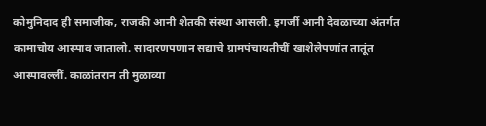कोमुनिदाद ही समाजीक, राजकी आनी शेतकी संस्था आसली. इगर्जी आनी देवळाच्या अंतर्गत कामाचोय आस्पाव जातालो. सादारणपणान सद्याचे ग्रामपंचायतीचीं खाशेलेपणांत तातूंत आस्पावल्लीं. काळांतरान ती मुळाव्या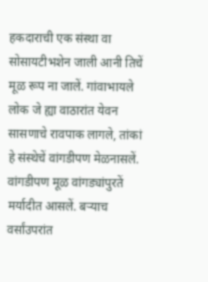हकदाराची एक संस्था वा सोसायटीभशेन जाली आनी तिचें मूळ रूप ना जालें. गांवाभायले लोक जे ह्या वाठारांत येवन सासणाचे रावपाक लागले, तांकां हे संस्थेचें वांगडीपण मेळनासलें. वांगडीपण मूळ वांगड्यांपुरतें मर्यादीत आसलें. बऱ्याच वर्सांउपरांत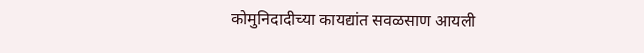कोमुनिदादीच्या कायद्यांत सवळसाण आयली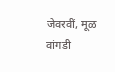जेवरवीं, मूळ वांगडी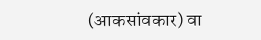(आकसांवकार) वा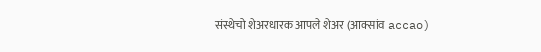संस्थेचो शेअरधारक आपले शेअर (आक्सांव accao)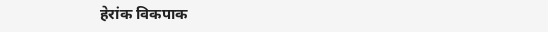हेरांक विकपाक